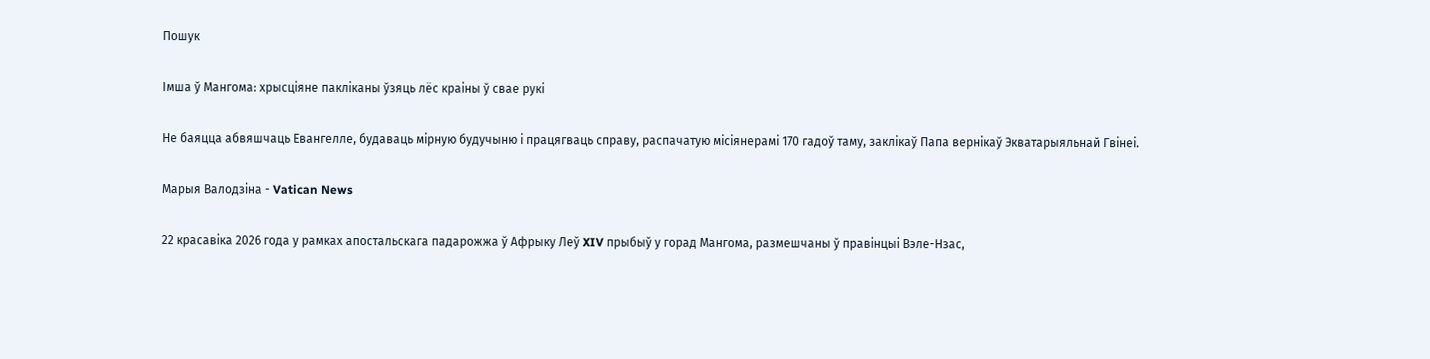Пошук

Імша ў Мангома: хрысціяне пакліканы ўзяць лёс краіны ў свае рукі

Не баяцца абвяшчаць Евангелле, будаваць мірную будучыню і працягваць справу, распачатую місіянерамі 170 гадоў таму, заклікаў Папа вернікаў Экватарыяльнай Гвінеі.

Марыя Валодзіна - Vatican News

22 красавіка 2026 года у рамках апостальскага падарожжа ў Афрыку Леў XIV прыбыў у горад Мангома, размешчаны ў правінцыі Вэле-Нзас,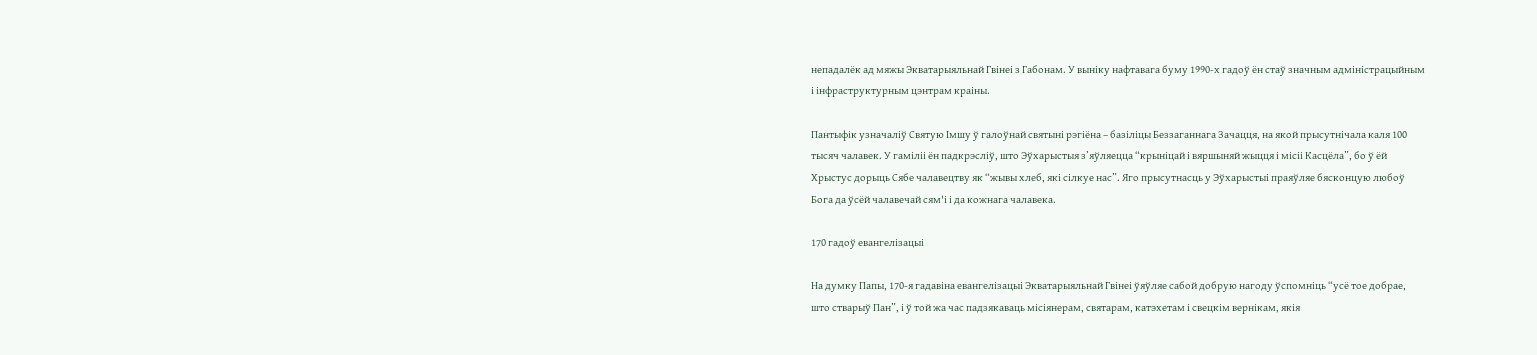непадалёк ад мяжы Экватарыяльнай Гвінеі з Габонам. У выніку нафтавага буму 1990-х гадоў ён стаў значным адміністрацыйным і інфраструктурным цэнтрам краіны.

Пантыфік узначаліў Святую Імшу ў галоўнай святыні рэгіёна – базіліцы Беззаганнага Зачацця, на якой прысутнічала каля 100 тысяч чалавек. У гаміліі ён падкрэсліў, што Эўхарыстыя з’яўляецца “крыніцай і вяршыняй жыцця і місіі Касцёла”, бо ў ёй Хрыстус дорыць Сябе чалавецтву як “жывы хлеб, які сілкуе нас”. Яго прысутнасць у Эўхарыстыі праяўляе бясконцую любоў Бога да ўсёй чалавечай сям'і і да кожнага чалавека.

170 гадоў евангелізацыі

На думку Папы, 170-я гадавіна евангелізацыі Экватарыяльнай Гвінеі ўяўляе сабой добрую нагоду ўспомніць “усё тое добрае, што стварыў Пан”, і ў той жа час падзякаваць місіянерам, святарам, катэхетам і свецкім вернікам, якія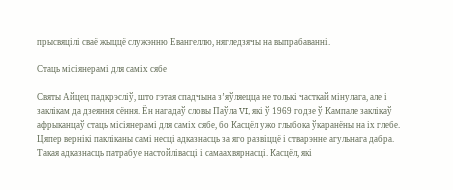прысвяцілі сваё жыццё служэнню Евангеллю, нягледзячы на выпрабаванні.

Стаць місіянерамі для саміх сябе

Святы Айцец падкрэсліў, што гэтая спадчына з’яўляецца не толькі часткай мінулага, але і заклікам да дзеяння сёння. Ён нагадаў словы Паўла VI, які ў 1969 годзе ў Кампале заклікаў афрыканцаў стаць місіянерамі для саміх сябе, бо Касцёл ужо глыбока ўкаранёны на іх глебе. Цяпер вернікі пакліканы самі несці адказнасць за яго развіццё і стварэнне агульнага дабра. Такая адказнасць патрабуе настойлівасці і самаахвярнасці. Касцёл, які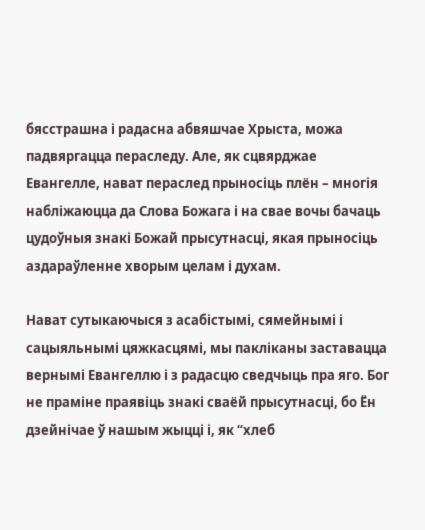бясстрашна і радасна абвяшчае Хрыста, можа падвяргацца пераследу. Але, як сцвярджае Евангелле, нават пераслед прыносіць плён – многія набліжаюцца да Слова Божага і на свае вочы бачаць цудоўныя знакі Божай прысутнасці, якая прыносіць аздараўленне хворым целам і духам.

Нават сутыкаючыся з асабістымі, сямейнымі і сацыяльнымі цяжкасцямі, мы пакліканы заставацца вернымі Евангеллю і з радасцю сведчыць пра яго. Бог не праміне праявіць знакі сваёй прысутнасці, бо Ён дзейнічае ў нашым жыцці і, як “хлеб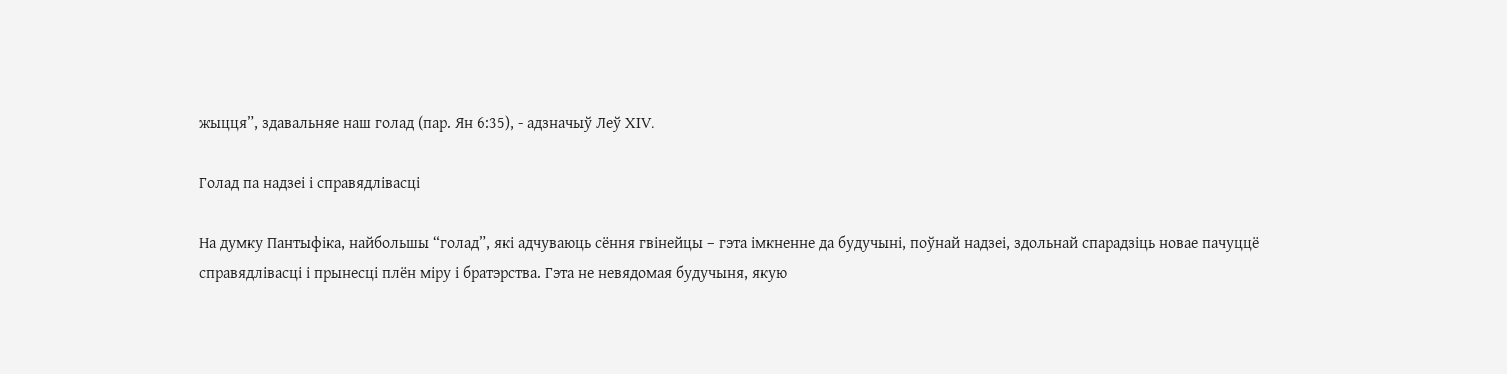жыцця”, здавальняе наш голад (пар. Ян 6:35), - адзначыў Леў XIV.

Голад па надзеі і справядлівасці

На думку Пантыфіка, найбольшы “голад”, які адчуваюць сёння гвінейцы – гэта імкненне да будучыні, поўнай надзеі, здольнай спарадзіць новае пачуццё справядлівасці і прынесці плён міру і братэрства. Гэта не невядомая будучыня, якую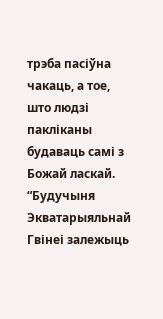трэба пасіўна чакаць, а тое, што людзі пакліканы будаваць самі з Божай ласкай. “Будучыня Экватарыяльнай Гвінеі залежыць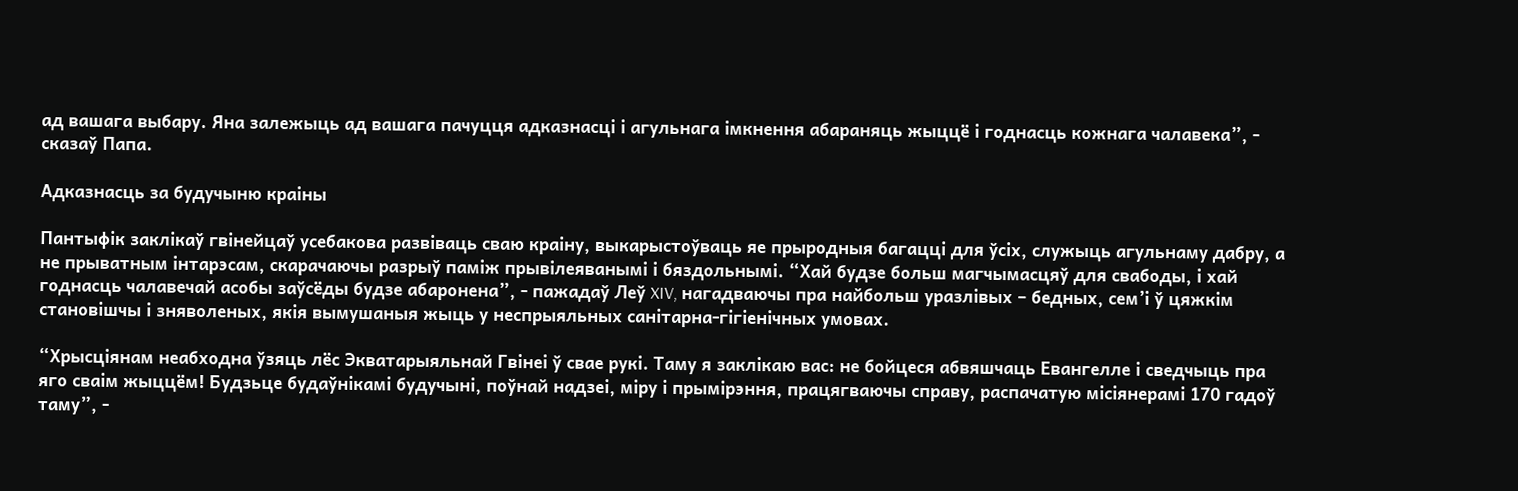ад вашага выбару. Яна залежыць ад вашага пачуцця адказнасці і агульнага імкнення абараняць жыццё і годнасць кожнага чалавека”, - сказаў Папа.

Адказнасць за будучыню краіны

Пантыфік заклікаў гвінейцаў усебакова развіваць сваю краіну, выкарыстоўваць яе прыродныя багацці для ўсіх, служыць агульнаму дабру, а не прыватным інтарэсам, скарачаючы разрыў паміж прывілеяванымі і бяздольнымі. “Хай будзе больш магчымасцяў для свабоды, і хай годнасць чалавечай асобы заўсёды будзе абаронена”, - пажадаў Леў XIV, нагадваючы пра найбольш уразлівых – бедных, сем’і ў цяжкім становішчы і зняволеных, якія вымушаныя жыць у неспрыяльных санітарна-гігіенічных умовах.

“Хрысціянам неабходна ўзяць лёс Экватарыяльнай Гвінеі ў свае рукі. Таму я заклікаю вас: не бойцеся абвяшчаць Евангелле і сведчыць пра яго сваім жыццём! Будзьце будаўнікамі будучыні, поўнай надзеі, міру і прымірэння, працягваючы справу, распачатую місіянерамі 170 гадоў таму”, -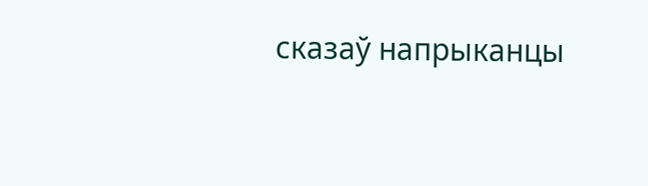сказаў напрыканцы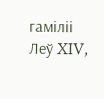гаміліі Леў XIV,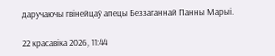даручаючы гвінейцаў апецы Беззаганнай Панны Марыі.

22 красавіка 2026, 11:44